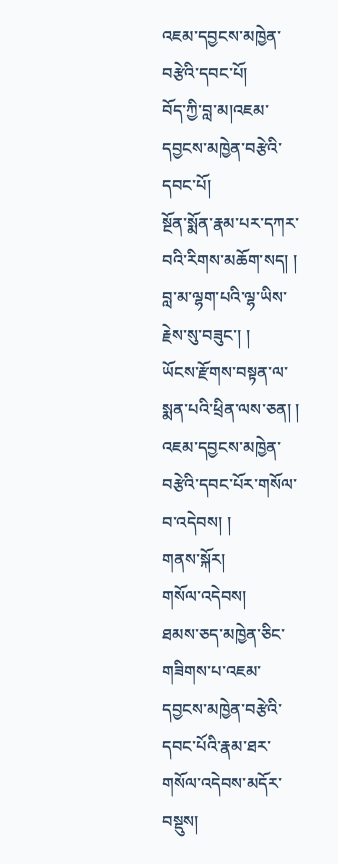འཇམ་དབྱངས་མཁྱེན་བརྩེའི་དབང་པོ།
བོད་ཀྱི་བླ་མ།འཇམ་དབྱངས་མཁྱེན་བརྩེའི་དབང་པོ།
སྔོན་སྨོན་རྣམ་པར་དཀར་བའི་རིགས་མཆོག་སད། །
བླ་མ་ལྷག་པའི་ལྷ་ཡིས་རྗེས་སུ་བཟུང་། །
ཡོངས་རྫོགས་བསྟན་ལ་སྨན་པའི་ཕྲིན་ལས་ཅན། །
འཇམ་དབྱངས་མཁྱེན་བརྩེའི་དབང་པོར་གསོལ་བ་འདེབས། །
གནས་སྐོར།
གསོལ་འདེབས།
ཐམས་ཅད་མཁྱེན་ཅིང་གཟིགས་པ་འཇམ་དབྱངས་མཁྱེན་བརྩེའི་དབང་པོའི་རྣམ་ཐར་གསོལ་འདེབས་མདོར་བསྡུས།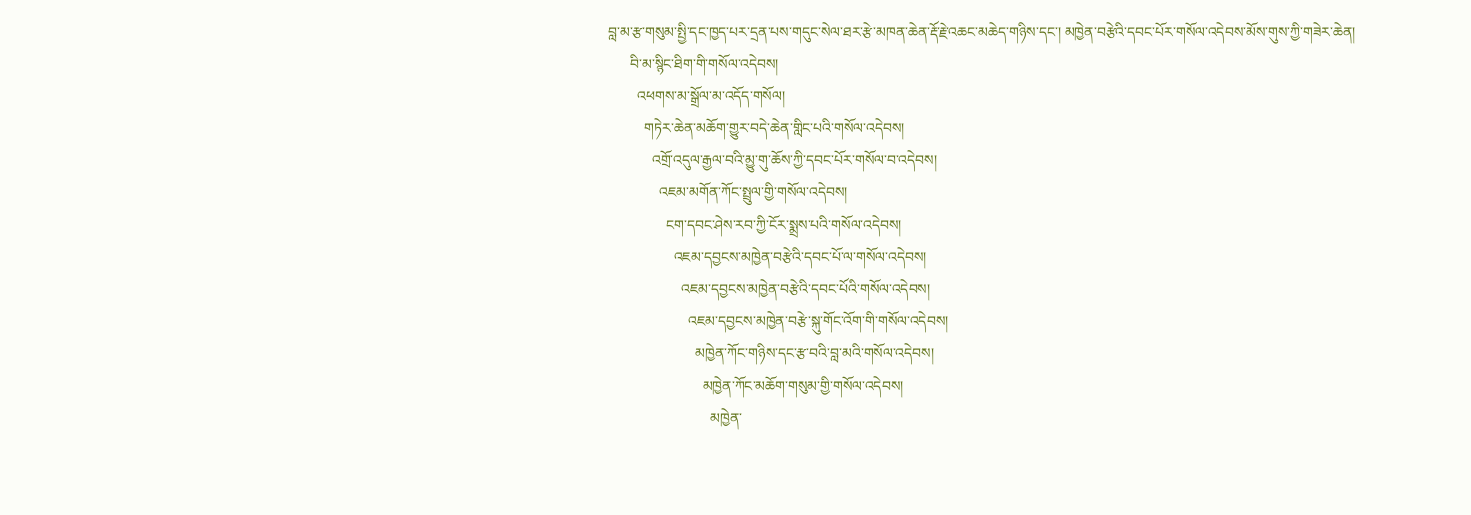བླ་མ་རྩ་གསུམ་སྤྱི་དང་ཁྱད་པར་དྲན་པས་གདུང་སེལ་ཐར་རྩེ་མཁན་ཆེན་རྡོ་རྗེ་འཆང་མཆེད་གཉིས་དང་། མཁྱེན་བརྩེའི་དབང་པོར་གསོལ་འདེབས་མོས་གུས་ཀྱི་གཟེར་ཆེན།
      བི་མ་སྙིང་ཐིག་གི་གསོལ་འདེབས།
        འཕགས་མ་སྒྲོལ་མ་འདོད་གསོལ།
          གཏེར་ཆེན་མཆོག་གྱུར་བདེ་ཆེན་གླིང་པའི་གསོལ་འདེབས།
            འགྲོ་འདུལ་རྒྱལ་བའི་མྱུ་གུ་ཆོས་ཀྱི་དབང་པོར་གསོལ་བ་འདེབས།
              འཇམ་མགོན་ཀོང་སྤྲུལ་གྱི་གསོལ་འདེབས།
                ངག་དབང་ཤེས་རབ་ཀྱི་ངོར་སྨྲས་པའི་གསོལ་འདེབས།
                  འཇམ་དབྱངས་མཁྱེན་བརྩེའི་དབང་པོ་ལ་གསོལ་འདེབས།
                    འཇམ་དབྱངས་མཁྱེན་བརྩེའི་དབང་པོའི་གསོལ་འདེབས།
                      འཇམ་དབྱངས་མཁྱེན་བརྩེ་སྐུ་གོང་འོག་གི་གསོལ་འདེབས།
                        མཁྱེན་ཀོང་གཉིས་དང་རྩ་བའི་བླ་མའི་གསོལ་འདེབས།
                          མཁྱེན་ཀོང་མཆོག་གསུམ་གྱི་གསོལ་འདེབས།
                            མཁྱེན་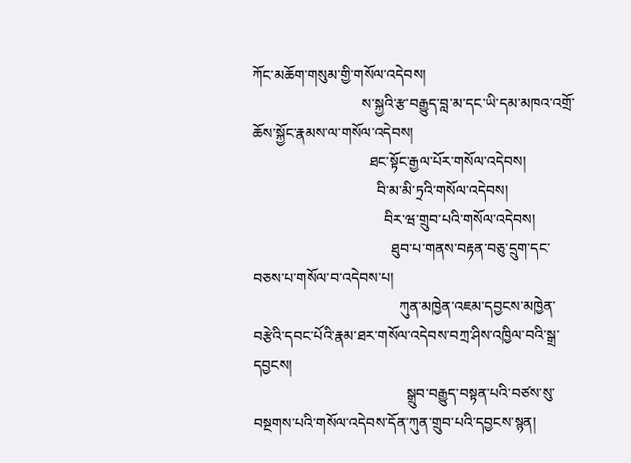ཀོང་མཆོག་གསུམ་གྱི་གསོལ་འདེབས།
                              ས་སྐྱའི་རྩ་བརྒྱུད་བླ་མ་དང་ཡི་དམ་མཁའ་འགྲོ་ཆོས་སྐྱོང་རྣམས་ལ་གསོལ་འདེབས།
                                ཐང་སྟོང་རྒྱལ་པོར་གསོལ་འདེབས།
                                  བི་མ་མི་ཏྲའི་གསོལ་འདེབས།
                                    བིར་ཝ་གྲུབ་པའི་གསོལ་འདེབས།
                                      ཐུབ་པ་གནས་བརྟན་བཅུ་དྲུག་དང་བཅས་པ་གསོལ་བ་འདེབས་པ།
                                        ཀུན་མཁྱེན་འཇམ་དབྱངས་མཁྱེན་བརྩེའི་དབང་པོའི་རྣམ་ཐར་གསོལ་འདེབས་བཀྲ་ཤིས་འཁྱིལ་བའི་སྒྲ་དབྱངས།
                                          སྒྲུབ་བརྒྱུད་བསྟན་པའི་བཙས་སུ་བསྔགས་པའི་གསོལ་འདེབས་དོན་ཀུན་གྲུབ་པའི་དབྱངས་སྙན།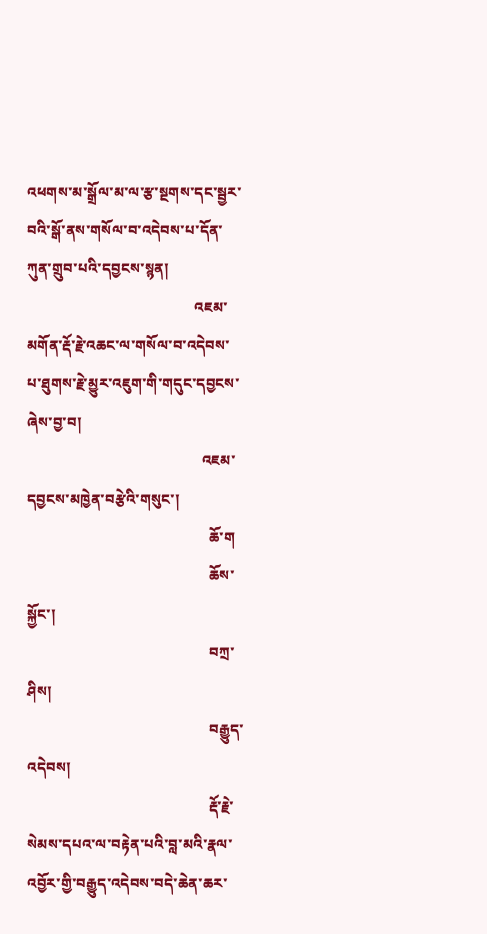འཕགས་མ་སྒྲོལ་མ་ལ་རྩ་སྔགས་དང་སྦྱར་བའི་སྒོ་ནས་གསོལ་བ་འདེབས་པ་དོན་ཀུན་གྲུབ་པའི་དབྱངས་སྙན།
                                              འཇམ་མགོན་རྡོ་རྗེ་འཆང་ལ་གསོལ་བ་འདེབས་པ་ཐུགས་རྗེ་མྱུར་འཇུག་གི་གདུང་དབྱངས་ཞེས་བྱ་བ།
                                                འཇམ་དབྱངས་མཁྱེན་བརྩེའི་གསུང་།
                                                  ཆོ་ག
                                                  ཆོས་སྐྱོང་།
                                                  བཀྲ་ཤིས།
                                                  བརྒྱུད་འདེབས།
                                                  རྡོ་རྗེ་སེམས་དཔའ་ལ་བརྟེན་པའི་བླ་མའི་རྣལ་འབྱོར་གྱི་བརྒྱུད་འདེབས་བདེ་ཆེན་ཆར་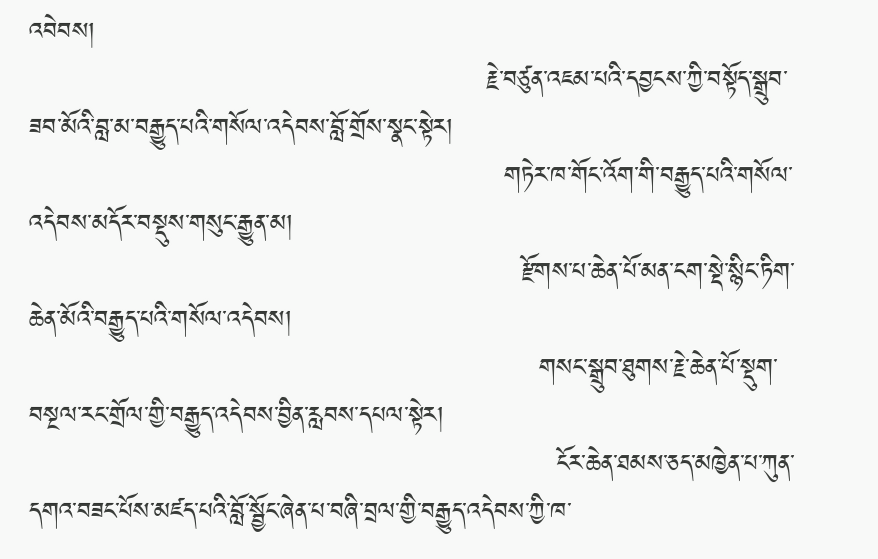འབེབས།
                                                    རྗེ་བཙུན་འཇམ་པའི་དབྱངས་ཀྱི་བསྟོད་སྒྲུབ་ཟབ་མོའི་བླ་མ་བརྒྱུད་པའི་གསོལ་འདེབས་བློ་གྲོས་སྣང་སྟེར།
                                                      གཏེར་ཁ་གོང་འོག་གི་བརྒྱུད་པའི་གསོལ་འདེབས་མདོར་བསྡུས་གསུང་རྒྱུན་མ།
                                                        རྫོགས་པ་ཆེན་པོ་མན་ངག་སྡེ་སྙིང་ཏིག་ཆེན་མོའི་བརྒྱུད་པའི་གསོལ་འདེབས།
                                                          གསང་སྒྲུབ་ཐུགས་རྗེ་ཆེན་པོ་སྡུག་བསྔལ་རང་གྲོལ་གྱི་བརྒྱུད་འདེབས་བྱིན་རླབས་དཔལ་སྟེར།
                                                            ངོར་ཆེན་ཐམས་ཅད་མཁྱེན་པ་ཀུན་དགའ་བཟང་པོས་མཛད་པའི་བློ་སྦྱོང་ཞེན་པ་བཞི་བྲལ་གྱི་བརྒྱུད་འདེབས་ཀྱི་ཁ་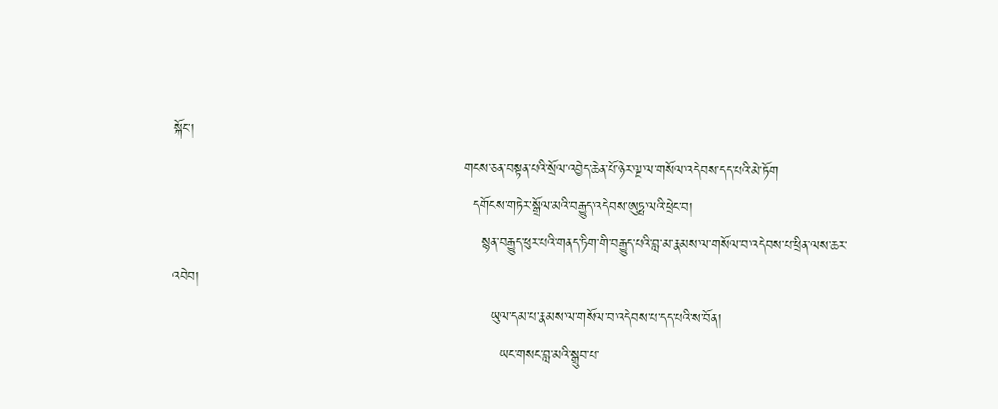སྐོང་།
                                                              གངས་ཅན་བསྟན་པའི་སྲོལ་འབྱེད་ཆེན་པོ་ཉེར་ལྔ་ལ་གསོལ་འདེབས་དད་པའི་མེ་ཏོག
                                                                དགོངས་གཏེར་སྒྲོལ་མའི་བརྒྱུད་འདེབས་ཨུཏྤ་ལའི་ཕྲེང་བ།
                                                                  སྙན་བརྒྱུད་ཕུར་པའི་གནད་ཏིག་གི་བརྒྱུད་པའི་བླ་མ་རྣམས་ལ་གསོལ་བ་འདེབས་པ་ཕྲིན་ལས་ཆར་འབེབ།
                                                                    ཡུལ་དམ་པ་རྣམས་ལ་གསོལ་བ་འདེབས་པ་དད་པའི་ས་བོན།
                                                                      ཡང་གསང་བླ་མའི་སྒྲུབ་པ་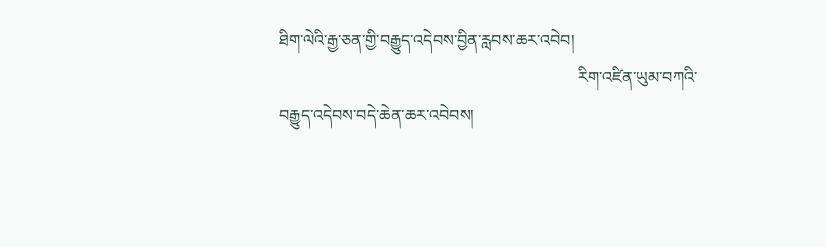ཐིག་ལེའི་རྒྱ་ཅན་གྱི་བརྒྱུད་འདེབས་བྱིན་རླབས་ཆར་འབེབ།
                                                                        རིག་འཛིན་ཡུམ་བཀའི་བརྒྱུད་འདེབས་བདེ་ཆེན་ཆར་འབེབས།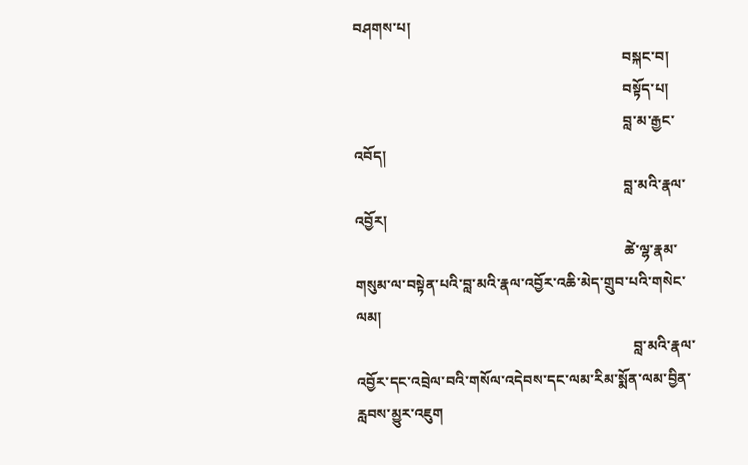བཤགས་པ།
                                                                          བསྐང་བ།
                                                                          བསྟོད་པ།
                                                                          བླ་མ་རྒྱང་འབོད།
                                                                          བླ་མའི་རྣལ་འབྱོར།
                                                                          ཚེ་ལྷ་རྣམ་གསུམ་ལ་བསྟེན་པའི་བླ་མའི་རྣལ་འབྱོར་འཆི་མེད་གྲུབ་པའི་གསེང་ལམ།
                                                                            བླ་མའི་རྣལ་འབྱོར་དང་འབྲེལ་བའི་གསོལ་འདེབས་དང་ལམ་རིམ་སྨོན་ལམ་བྱིན་རླབས་མྱུར་འཇུག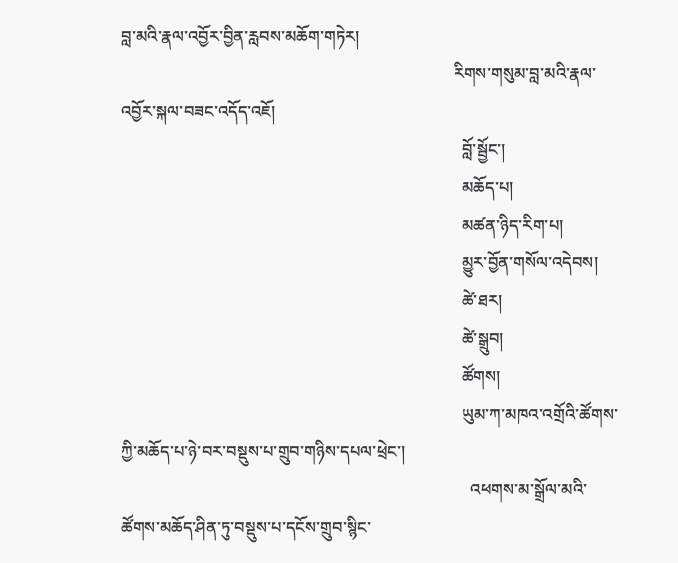བླ་མའི་རྣལ་འབྱོར་བྱིན་རླབས་མཆོག་གཏེར།
                                                                                རིགས་གསུམ་བླ་མའི་རྣལ་འབྱོར་སྐལ་བཟང་འདོད་འཇོ།
                                                                                  བློ་སྦྱོང་།
                                                                                  མཆོད་པ།
                                                                                  མཚན་ཉིད་རིག་པ།
                                                                                  མྱུར་བྱོན་གསོལ་འདེབས།
                                                                                  ཚེ་ཐར།
                                                                                  ཚེ་སྒྲུབ།
                                                                                  ཚོགས།
                                                                                  ཡུམ་ཀ་མཁའ་འགྲོའི་ཚོགས་ཀྱི་མཆོད་པ་ཉེ་བར་བསྡུས་པ་གྲུབ་གཉིས་དཔལ་ཕྲེང་།
                                                                                    འཕགས་མ་སྒྲོལ་མའི་ཚོགས་མཆོད་ཤིན་ཏུ་བསྡུས་པ་དངོས་གྲུབ་སྙིང་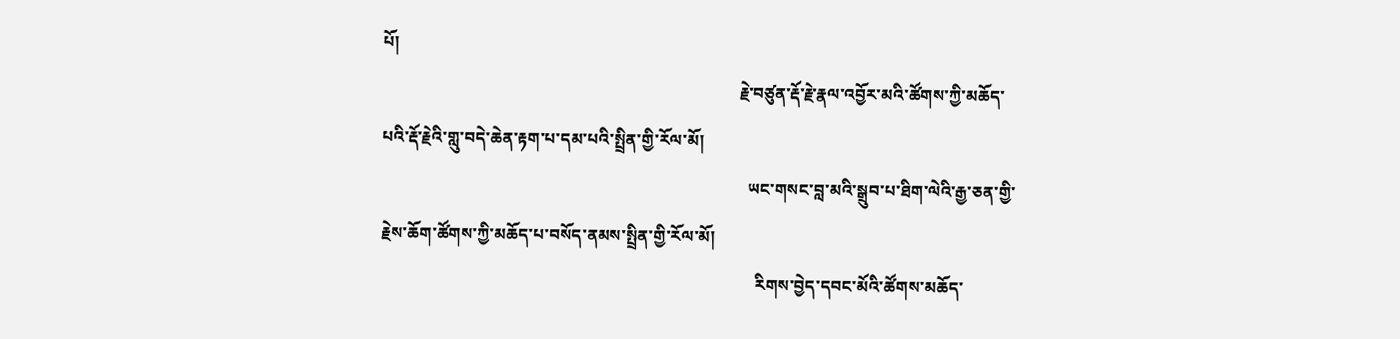པོ།
                                                                                      རྗེ་བཙུན་རྡོ་རྗེ་རྣལ་འབྱོར་མའི་ཚོགས་ཀྱི་མཆོད་པའི་རྡོ་རྗེའི་གླུ་བདེ་ཆེན་རྟག་པ་དམ་པའི་སྤྲིན་གྱི་རོལ་མོ།
                                                                                        ཡང་གསང་བླ་མའི་སྒྲུབ་པ་ཐིག་ལེའི་རྒྱ་ཅན་གྱི་རྗེས་ཆོག་ཚོགས་ཀྱི་མཆོད་པ་བསོད་ནམས་སྤྲིན་གྱི་རོལ་མོ།
                                                                                          རིགས་བྱེད་དབང་མོའི་ཚོགས་མཆོད་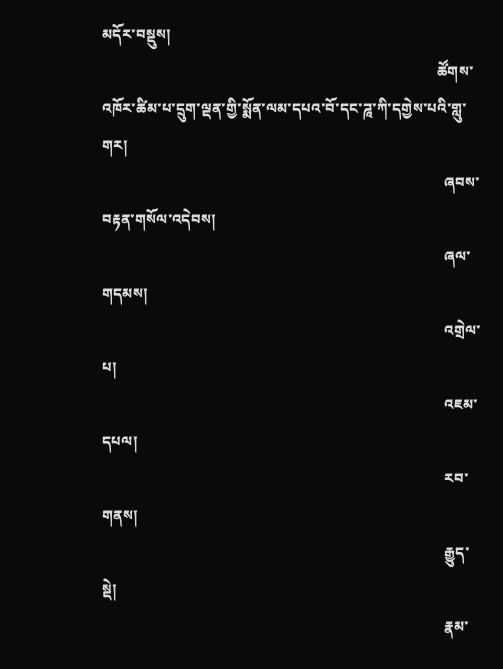མདོར་བསྡུས།
                                                                                            ཚོགས་འཁོར་ཚིམ་པ་དྲུག་ལྡན་གྱི་སྨོན་ལམ་དཔའ་བོ་དང་ཌཱ་ཀི་དགྱེས་པའི་གླུ་གར།
                                                                                              ཞབས་བརྟན་གསོལ་འདེབས།
                                                                                              ཞལ་གདམས།
                                                                                              འགྲེལ་པ།
                                                                                              འཇམ་དཔལ།
                                                                                              རབ་གནས།
                                                                                              རྒྱུད་སྡེ།
                                                                                              རྣམ་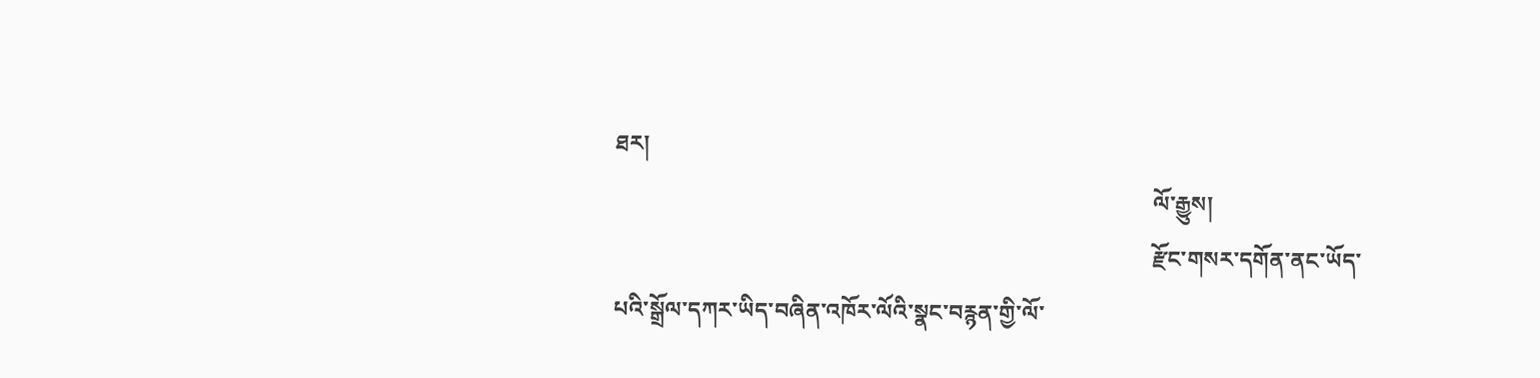ཐར།
                                                                                              ལོ་རྒྱུས།
                                                                                              རྫོང་གསར་དགོན་ནང་ཡོད་པའི་སྒྲོལ་དཀར་ཡིད་བཞིན་འཁོར་ལོའི་སྣང་བརྙན་གྱི་ལོ་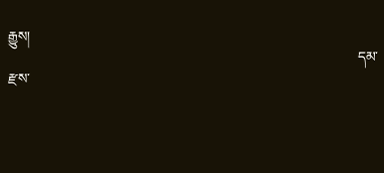རྒྱུས།
                                                                                                དམ་རྫས་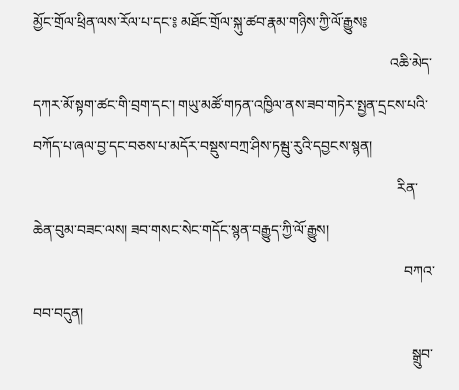མྱོང་གྲོལ་ཕྲིན་ལས་རོལ་པ་དང་༔ མཐོང་གྲོལ་སྐུ་ཚབ་རྣམ་གཉིས་ཀྱི་ལོ་རྒྱུས༔
                                                                                                  འཆི་མེད་དཀར་མོ་སྟག་ཚང་གི་བྲག་དང་། གཡུ་མཚོ་གཏན་འཁྱིལ་ནས་ཟབ་གཏེར་སྤྱན་དྲངས་པའི་བཀོད་པ་ཞལ་བྱ་དང་བཅས་པ་མདོར་བསྡུས་བཀྲ་ཤིས་ཏམྦུ་རུའི་དབྱངས་སྙན།
                                                                                                    རིན་ཆེན་བུམ་བཟང་ལས། ཟབ་གསང་སེང་གདོང་སྙན་བརྒྱུད་ཀྱི་ལོ་རྒྱུས།
                                                                                                      བཀའ་བབ་བདུན།
                                                                                                        སྒྲུབ་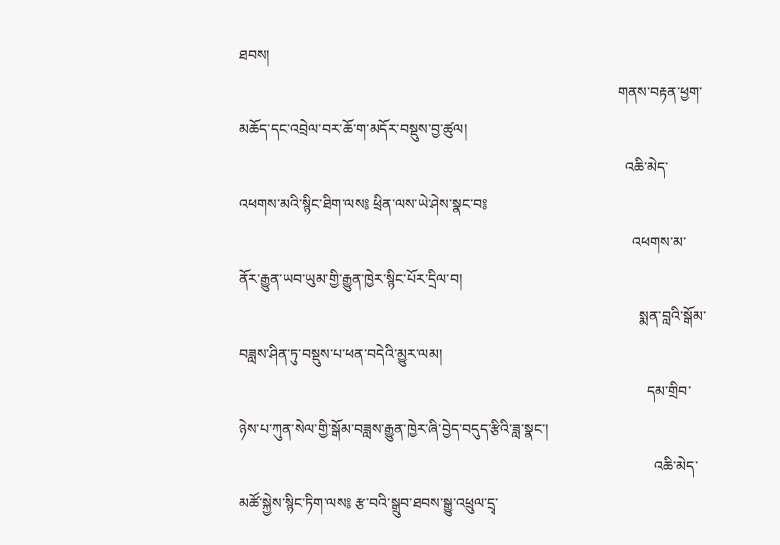ཐབས།
                                                                                                        གནས་བརྟན་ཕྱག་མཆོད་དང་འབྲེལ་བར་ཆོ་ག་མདོར་བསྡུས་བྱ་ཚུལ།
                                                                                                          འཆི་མེད་འཕགས་མའི་སྙིང་ཐིག་ལས༔ ཕྲིན་ལས་ཡེ་ཤེས་སྣང་བ༔
                                                                                                            འཕགས་མ་ནོར་རྒྱུན་ཡབ་ཡུམ་གྱི་རྒྱུན་ཁྱེར་སྙིང་པོར་དྲིལ་བ།
                                                                                                              སྨན་བླའི་སྒོམ་བཟླས་ཤིན་ཏུ་བསྡུས་པ་ཕན་བདེའི་མྱུར་ལམ།
                                                                                                                དམ་གྲིབ་ཉེས་པ་ཀུན་སེལ་གྱི་སྒོམ་བཟླས་རྒྱུན་ཁྱེར་ཞི་བྱེད་བདུད་རྩིའི་ཟླ་སྣང་།
                                                                                                                  འཆི་མེད་མཚོ་སྐྱེས་སྙིང་ཏིག་ལས༔ རྩ་བའི་སྒྲུབ་ཐབས་སྒྱུ་འཕྲུལ་དྲྭ་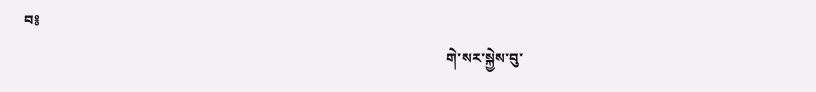བ༔
                                                                                                                    གེ་སར་སྐྱེས་བུ་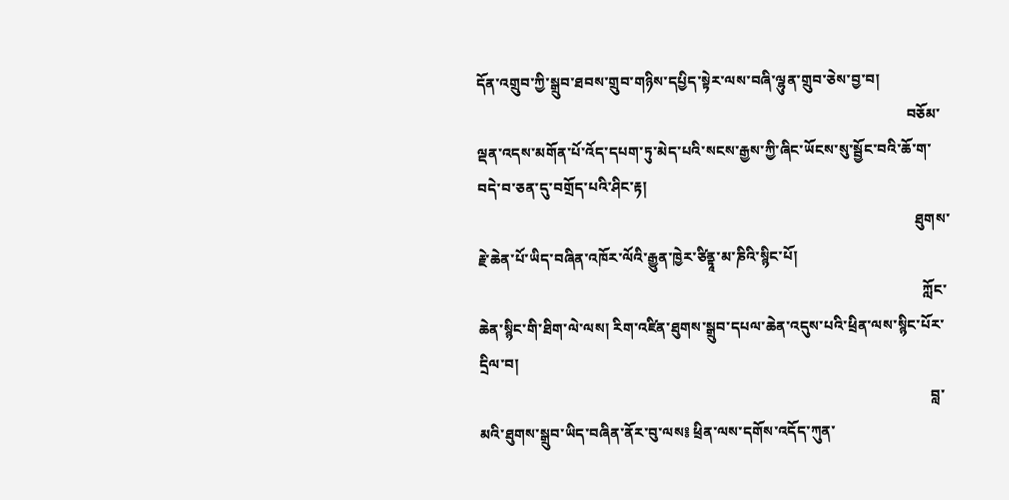དོན་འགྲུབ་ཀྱི་སྒྲུབ་ཐབས་གྲུབ་གཉིས་དཔྱིད་སྟེར་ལས་བཞི་ལྷུན་གྲུབ་ཅེས་བྱ་བ།
                                                                                                                      བཅོམ་ལྡན་འདས་མགོན་པོ་འོད་དཔག་ཏུ་མེད་པའི་སངས་རྒྱས་ཀྱི་ཞིང་ཡོངས་སུ་སྦྱོང་བའི་ཆོ་ག་བདེ་བ་ཅན་དུ་བགྲོད་པའི་ཤིང་རྟ།
                                                                                                                        ཐུགས་རྗེ་ཆེན་པོ་ཡིད་བཞིན་འཁོར་ལོའི་རྒྱུན་ཁྱེར་ཙིནྟཱ་མ་ཎིའི་སྙིང་པོ།
                                                                                                                          ཀློང་ཆེན་སྙིང་གི་ཐིག་ལེ་ལས། རིག་འཛིན་ཐུགས་སྒྲུབ་དཔལ་ཆེན་འདུས་པའི་ཕྲིན་ལས་སྙིང་པོར་དྲིལ་བ།
                                                                                                                            བླ་མའི་ཐུགས་སྒྲུབ་ཡིད་བཞིན་ནོར་བུ་ལས༔ ཕྲིན་ལས་དགོས་འདོད་ཀུན་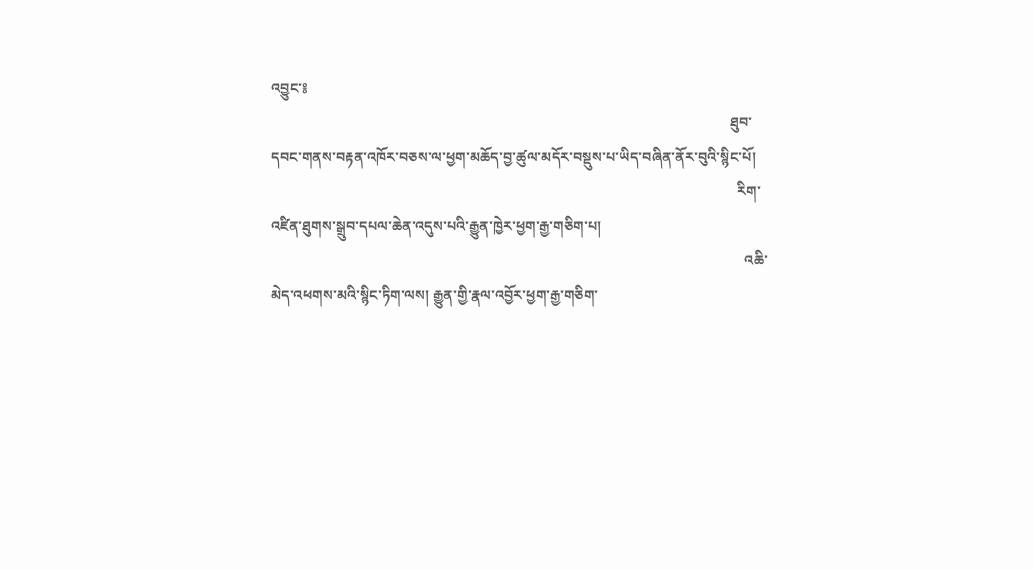འབྱུང་༔
                                                                                                                              ཐུབ་དབང་གནས་བརྟན་འཁོར་བཅས་ལ་ཕྱག་མཆོད་བྱ་ཚུལ་མདོར་བསྡུས་པ་ཡིད་བཞིན་ནོར་བུའི་སྙིང་པོ།
                                                                                                                                རིག་འཛིན་ཐུགས་སྒྲུབ་དཔལ་ཆེན་འདུས་པའི་རྒྱུན་ཁྱེར་ཕྱག་རྒྱ་གཅིག་པ།
                                                                                                                                  འཆི་མེད་འཕགས་མའི་སྙིང་ཏིག་ལས། རྒྱུན་གྱི་རྣལ་འབྱོར་ཕྱག་རྒྱ་གཅིག་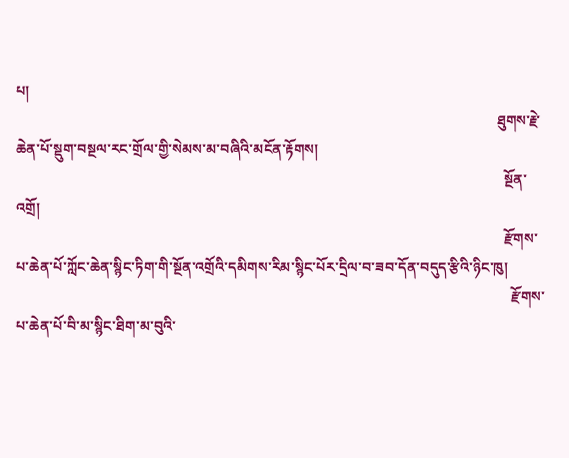པ།
                                                                                                                                    ཐུགས་རྗེ་ཆེན་པོ་སྡུག་བསྔལ་རང་གྲོལ་གྱི་སེམས་མ་བཞིའི་མངོན་རྟོགས།
                                                                                                                                      སྔོན་འགྲོ།
                                                                                                                                      རྫོགས་པ་ཆེན་པོ་ཀློང་ཆེན་སྙིང་ཏིག་གི་སྔོན་འགྲོའི་དམིགས་རིམ་སྙིང་པོར་དྲིལ་བ་ཟབ་དོན་བདུད་རྩིའི་ཉིང་ཁུ།
                                                                                                                                        རྫོགས་པ་ཆེན་པོ་བི་མ་སྙིང་ཐིག་མ་བུའི་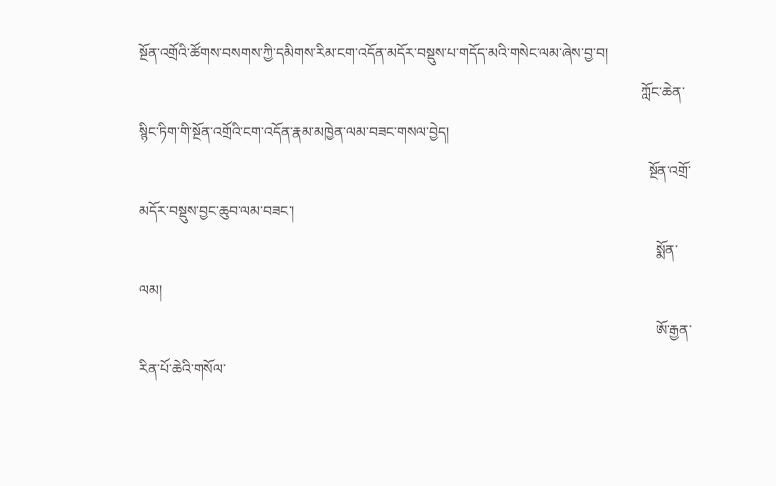སྔོན་འགྲོའི་ཚོགས་བསགས་ཀྱི་དམིགས་རིམ་ངག་འདོན་མདོར་བསྡུས་པ་གདོད་མའི་གསེང་ལམ་ཞེས་བྱ་བ།
                                                                                                                                          ཀློང་ཆེན་སྙིང་ཏིག་གི་སྔོན་འགྲོའི་ངག་འདོན་རྣམ་མཁྱེན་ལམ་བཟང་གསལ་བྱེད།
                                                                                                                                            སྔོན་འགྲོ་མདོར་བསྡུས་བྱང་ཆུབ་ལམ་བཟང་།
                                                                                                                                              སྨོན་ལམ།
                                                                                                                                              ཨོ་རྒྱན་རིན་པོ་ཆེའི་གསོལ་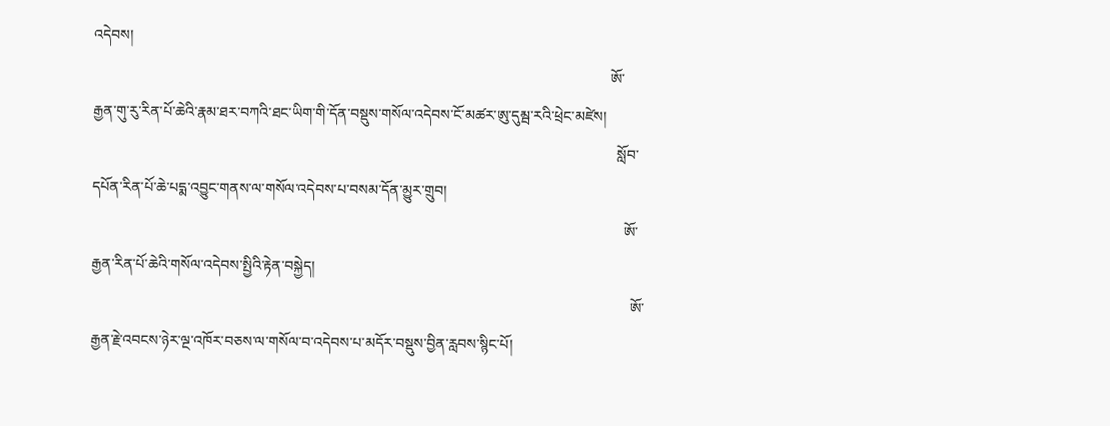འདེབས།
                                                                                                                                              ཨོ་རྒྱན་གུ་རུ་རིན་པོ་ཆེའི་རྣམ་ཐར་བཀའི་ཐང་ཡིག་གི་དོན་བསྡུས་གསོལ་འདེབས་ངོ་མཚར་ཨུ་དུམྦ་རའི་ཕྲེང་མཛེས།
                                                                                                                                                སློབ་དཔོན་རིན་པོ་ཆེ་པདྨ་འབྱུང་གནས་ལ་གསོལ་འདེབས་པ་བསམ་དོན་མྱུར་གྲུབ།
                                                                                                                                                  ཨོ་རྒྱན་རིན་པོ་ཆེའི་གསོལ་འདེབས་སྤྱིའི་རྟེན་བསྐྱེད།
                                                                                                                                                    ཨོ་རྒྱན་རྗེ་འབངས་ཉེར་ལྔ་འཁོར་བཅས་ལ་གསོལ་བ་འདེབས་པ་མདོར་བསྡུས་བྱིན་རླབས་སྙིང་པོ།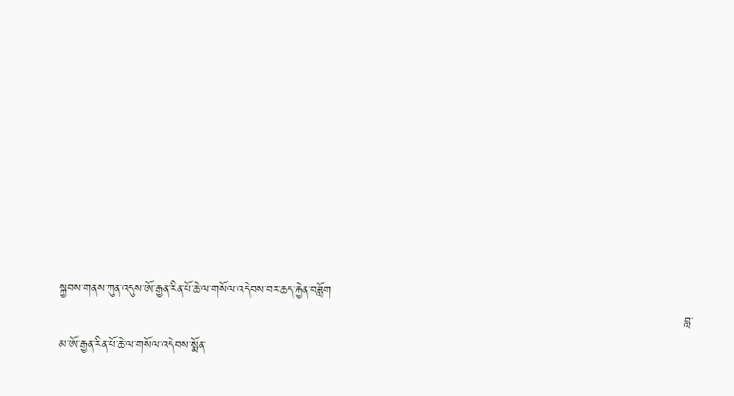སྐྱབས་གནས་ཀུན་འདུས་ཨོ་རྒྱན་རིན་པོ་ཆེ་ལ་གསོལ་འདེབས་བར་ཆད་རྐྱེན་བཟློག
                                                                                                                                                        བླ་མ་ཨོ་རྒྱན་རིན་པོ་ཆེ་ལ་གསོལ་འདེབས་སྨོན་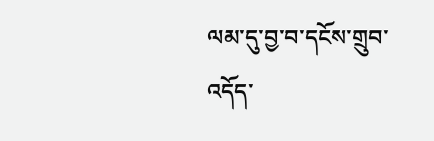ལམ་དུ་བྱ་བ་དངོས་གྲུབ་འདོད་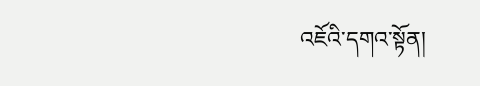འཇོའི་དགའ་སྟོན།